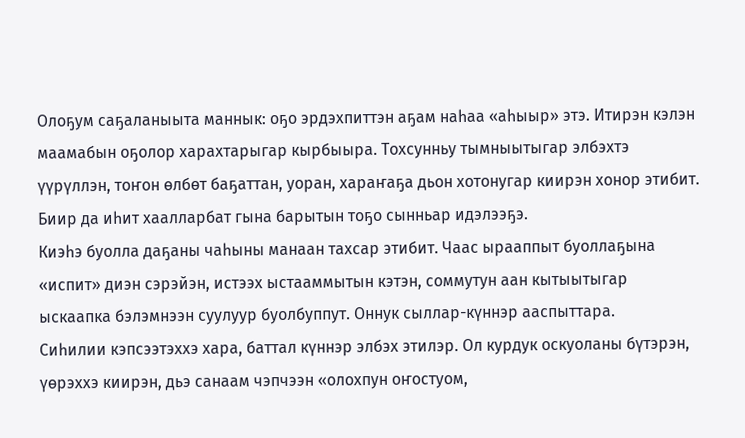Олоҕум саҕаланыыта маннык: оҕо эрдэхпиттэн аҕам наһаа «аһыыр» этэ. Итирэн кэлэн маамабын оҕолор харахтарыгар кырбыыра. Тохсунньу тымныытыгар элбэхтэ үүрүллэн, тоҥон өлбөт баҕаттан, уоран, хараҥаҕа дьон хотонугар киирэн хонор этибит. Биир да иһит хаалларбат гына барытын тоҕо сынньар идэлээҕэ.
Киэһэ буолла даҕаны чаһыны манаан тахсар этибит. Чаас ырааппыт буоллаҕына «испит» диэн сэрэйэн, истээх ыстааммытын кэтэн, соммутун аан кытыытыгар ыскаапка бэлэмнээн суулуур буолбуппут. Оннук сыллар-күннэр ааспыттара.
Сиһилии кэпсээтэххэ хара, баттал күннэр элбэх этилэр. Ол курдук оскуоланы бүтэрэн, үөрэххэ киирэн, дьэ санаам чэпчээн «олохпун оҥостуом,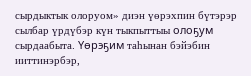сырдыктык олоруом» диэн үөрэхпин бүтэрэр сылбар үрдүбэр күн тыкпыттыы олоҕум сырдаабыта. Үөрэҕим таһынан бэйэбин ииттинэрбэр,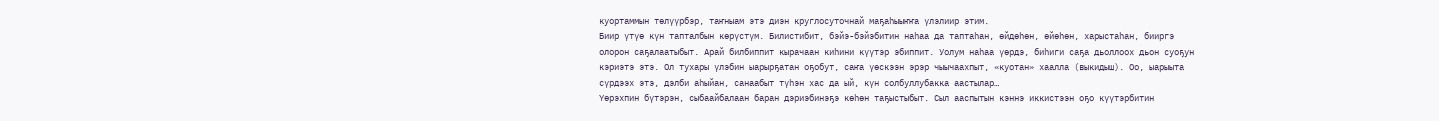куортаммын төлүүрбэр, таҥныам этэ диэн круглосуточнай маҕаһыыҥҥа үлэлиир этим.
Биир үтүө күн тапталбын көрүстүм. Билистибит, бэйэ-бэйэбитин наһаа да таптаһан, өйдөһөн, өйөһөн, харыстаһан, бииргэ олорон саҕалаатыбыт. Арай билбиппит кырачаан киһини күүтэр эбиппит. Уолум наһаа үөрдэ, биһиги саҕа дьоллоох дьон суоҕун кэриэтэ этэ. Ол тухары үлэбин ыарырҕатан оҕобут, саҥа үөскээн эрэр чыычаахпыт, «куотан» хаалла (выкидыш). Оо, ыарыыта сүрдээх этэ, дэлби аһыйан, санаабыт түһэн хас да ый, күн солбуллубакка аастылар…
Үөрэхпин бүтэрэн, сыбаайбалаан баран дэриэбинэҕэ көһөн таҕыстыбыт. Сыл ааспытын кэннэ иккистээн оҕо күүтэрбитин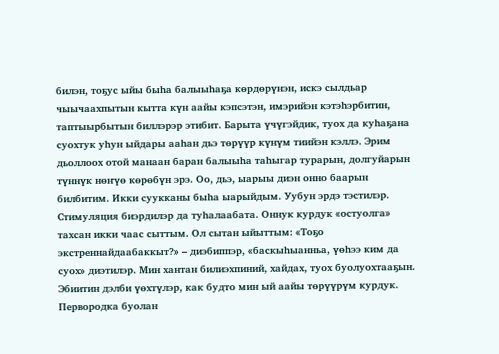билэн, тоҕус ыйы быһа балыыһаҕа көрдөрүнэн, искэ сылдьар чыычаахпытын кытта күн аайы кэпсэтэн, имэрийэн кэтэһэрбитин, таптыырбытын биллэрэр этибит. Барыта үчүгэйдик, туох да куһаҕана суохтук уһун ыйдары ааһан дьэ төрүүр күнүм тиийэн кэллэ. Эрим дьоллоох отой манаан баран балыыһа таһыгар турарын, долгуйарын түннүк нөҥүө көрөбүн эрэ. Оо, дьэ, ыарыы диэн онно баарын билбитим. Икки суукканы быһа ыарыйдым. Уубун эрдэ тэстилэр. Стимуляция биэрдилэр да туһалаабата. Оннук курдук «остуолга» тахсан икки чаас сыттым. Ол сытан ыйыттым: «Тоҕо экстреннайдаабаккыт?» – диэбиппэр, «баскыһыанньа, үөһээ ким да суох» диэтилэр. Мин хантан билиэхпиний, хайдах, туох буолуохтааҕын. Эбиитин дэлби үөхтүлэр, как будто мин ый аайы төрүүрүм курдук. Первородка буолан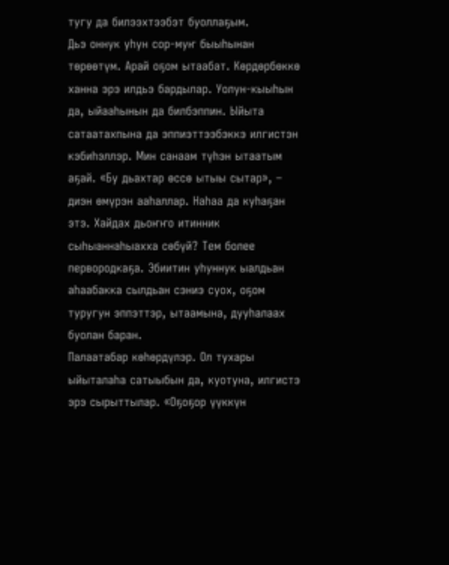тугу да билээхтээбэт буоллаҕым.
Дьэ оннук уһун сор-муҥ быыһынан төрөөтүм. Арай оҕом ытаабат. Көрдөрбөккө ханна эрэ илдьэ бардылар. Уолун-кыыһын да, ыйааһынын да билбэппин. Ыйыта сатаатахпына да эппиэттээбэккэ илгистэн кэбиһэллэр. Мин санаам түһэн ытаатым аҕай. «Бу дьахтар өссө ытыы сытар», – диэн өмүрэн ааһаллар. Наһаа да куһаҕан этэ. Хайдах дьоҥҥо итинник сыһыаннаһыахха сөбүй? Тем более первородкаҕа. Эбиитин уһуннук ыалдьан аһаабакка сылдьан сэниэ суох, оҕом туругун эппэттэр, ытаамына, дууһалаах буолан баран.
Палаатабар көһөрдүлэр. Ол тухары ыйыталаһа сатыыбын да, куотуна, илгистэ эрэ сырыттылар. «Оҕоҕор үүккүн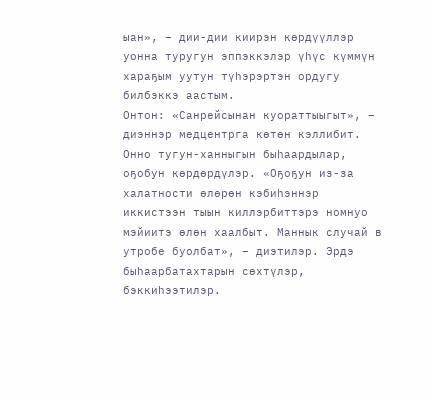ыан», – дии-дии киирэн көрдүүллэр уонна туругун эппэккэлэр үһүс күммүн хараҕым уутун түһэрэртэн ордугу билбэккэ аастым.
Онтон: «Санрейсынан куораттыыгыт», – диэннэр медцентрга көтөн кэллибит. Онно тугун-ханныгын быһаардылар, оҕобун көрдөрдүлэр. «Оҕоҕун из-за халатности өлөрөн кэбиһэннэр иккистээн тыын киллэрбиттэрэ номнуо мэйиитэ өлөн хаалбыт. Маннык случай в утробе буолбат», – диэтилэр. Эрдэ быһаарбатахтарын сөхтүлэр, бэккиһээтилэр.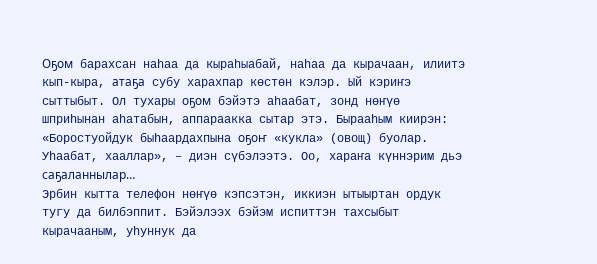Оҕом барахсан наһаа да кыраһыабай, наһаа да кырачаан, илиитэ кып-кыра, атаҕа субу харахпар көстөн кэлэр. Ый кэриҥэ сыттыбыт. Ол тухары оҕом бэйэтэ аһаабат, зонд нөҥүө шприһынан аһатабын, аппараакка сытар этэ. Бырааһым киирэн: «Боростуойдук быһаардахпына оҕоҥ «кукла» (овощ) буолар. Уһаабат, хааллар», – диэн сүбэлээтэ. Оо, хараҥа күннэрим дьэ саҕаланнылар…
Эрбин кытта телефон нөҥүө кэпсэтэн, иккиэн ытыыртан ордук тугу да билбэппит. Бэйэлээх бэйэм испиттэн тахсыбыт кырачааным, уһуннук да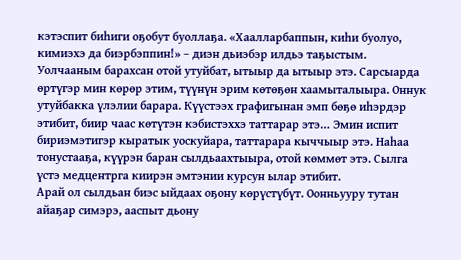кэтэспит биһиги оҕобут буоллаҕа. «Хаалларбаппын, киһи буолуо, кимиэхэ да биэрбэппин!» – диэн дьиэбэр илдьэ таҕыстым. Уолчааным барахсан отой утуйбат, ытыыр да ытыыр этэ. Сарсыарда өртүгэр мин көрөр этим, түүнүн эрим көтөҕөн хаамыталыыра. Оннук утуйбакка үлэлии барара. Күүстээх графигынан эмп бөҕө иһэрдэр этибит, биир чаас көтүтэн кэбистэххэ таттарар этэ… Эмин испит бириэмэтигэр кыратык уоскуйара, таттарара кыччыыр этэ. Наһаа тонустааҕа, күүрэн баран сылдьаахтыыра, отой көммөт этэ. Сылга үстэ медцентрга киирэн эмтэнии курсун ылар этибит.
Арай ол сылдьан биэс ыйдаах оҕону көрүстүбүт. Оонньууру тутан айаҕар симэрэ, ааспыт дьону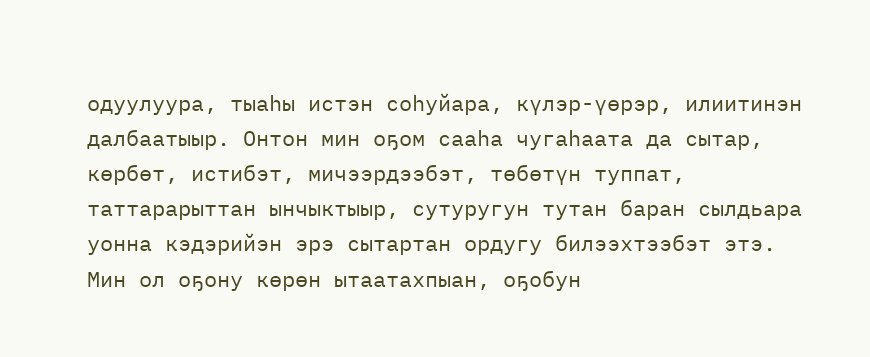одуулуура, тыаһы истэн соһуйара, күлэр-үөрэр, илиитинэн далбаатыыр. Онтон мин оҕом сааһа чугаһаата да сытар, көрбөт, истибэт, мичээрдээбэт, төбөтүн туппат, таттарарыттан ынчыктыыр, сутуругун тутан баран сылдьара уонна кэдэрийэн эрэ сытартан ордугу билээхтээбэт этэ. Мин ол оҕону көрөн ытаатахпыан, оҕобун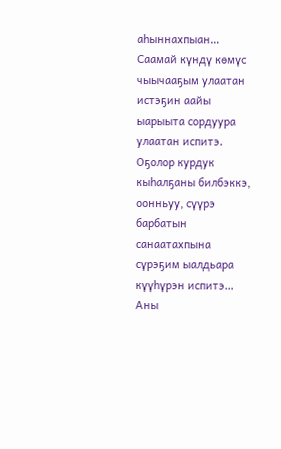аһыннахпыан… Саамай күндү көмүс чыычааҕым улаатан истэҕин аайы ыарыыта сордуура улаатан испитэ. Оҕолор курдук кыһалҕаны билбэккэ, оонньуу, сүүрэ барбатын санаатахпына сүрэҕим ыалдьара күүһүрэн испитэ…
Аны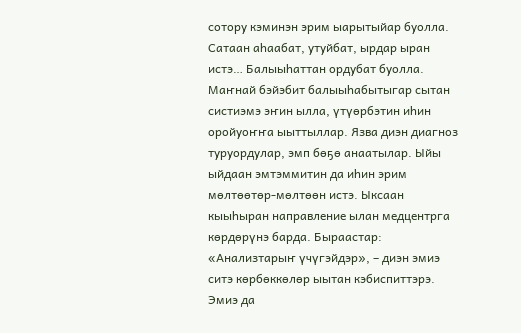сотору кэминэн эрим ыарытыйар буолла. Сатаан аһаабат, утуйбат, ырдар ыран истэ… Балыыһаттан ордубат буолла. Маҥнай бэйэбит балыыһабытыгар сытан систиэмэ эҥин ылла, үтүөрбэтин иһин оройуоҥҥа ыыттыллар. Язва диэн диагноз туруордулар, эмп бөҕө анаатылар. Ыйы ыйдаан эмтэммитин да иһин эрим мөлтөөтөр-мөлтөөн истэ. Ыксаан кыыһыран направление ылан медцентрга көрдөрүнэ барда. Быраастар: «Анализтарыҥ үчүгэйдэр», – диэн эмиэ ситэ көрбөккөлөр ыытан кэбиспиттэрэ. Эмиэ да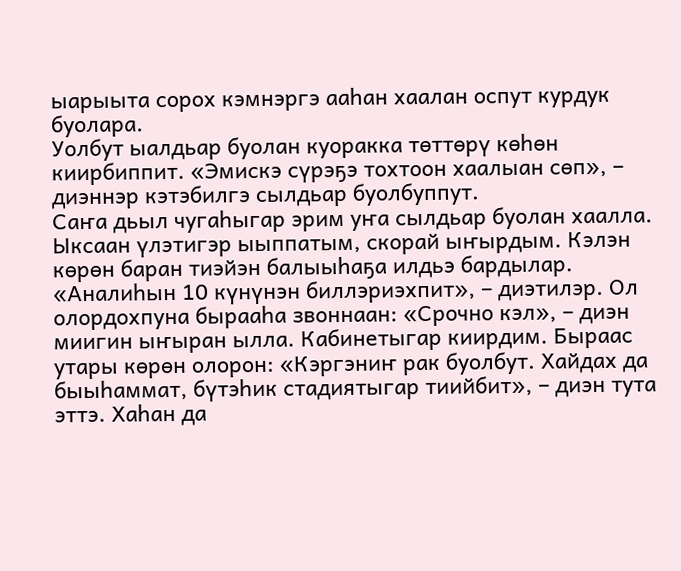ыарыыта сорох кэмнэргэ ааһан хаалан оспут курдук буолара.
Уолбут ыалдьар буолан куоракка төттөрү көһөн киирбиппит. «Эмискэ сүрэҕэ тохтоон хаалыан сөп», – диэннэр кэтэбилгэ сылдьар буолбуппут.
Саҥа дьыл чугаһыгар эрим уҥа сылдьар буолан хаалла. Ыксаан үлэтигэр ыыппатым, скорай ыҥырдым. Кэлэн көрөн баран тиэйэн балыыһаҕа илдьэ бардылар. «Аналиһын 10 күнүнэн биллэриэхпит», – диэтилэр. Ол олордохпуна бырааһа звоннаан: «Срочно кэл», – диэн миигин ыҥыран ылла. Кабинетыгар киирдим. Быраас утары көрөн олорон: «Кэргэниҥ рак буолбут. Хайдах да быыһаммат, бүтэһик стадиятыгар тиийбит», – диэн тута эттэ. Хаһан да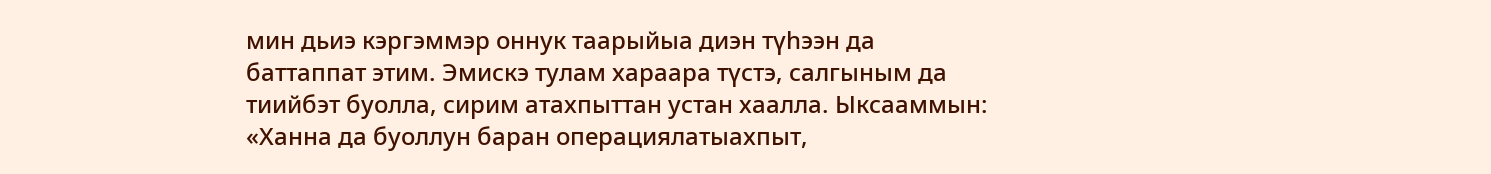мин дьиэ кэргэммэр оннук таарыйыа диэн түһээн да баттаппат этим. Эмискэ тулам хараара түстэ, салгыным да тиийбэт буолла, сирим атахпыттан устан хаалла. Ыксааммын: «Ханна да буоллун баран операциялатыахпыт,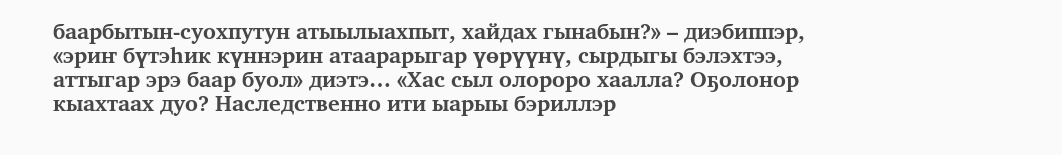баарбытын-суохпутун атыылыахпыт, хайдах гынабын?» – диэбиппэр, «эриҥ бүтэһик күннэрин атаарарыгар үөрүүнү, сырдыгы бэлэхтээ, аттыгар эрэ баар буол» диэтэ… «Хас сыл олороро хаалла? Оҕолонор кыахтаах дуо? Наследственно ити ыарыы бэриллэр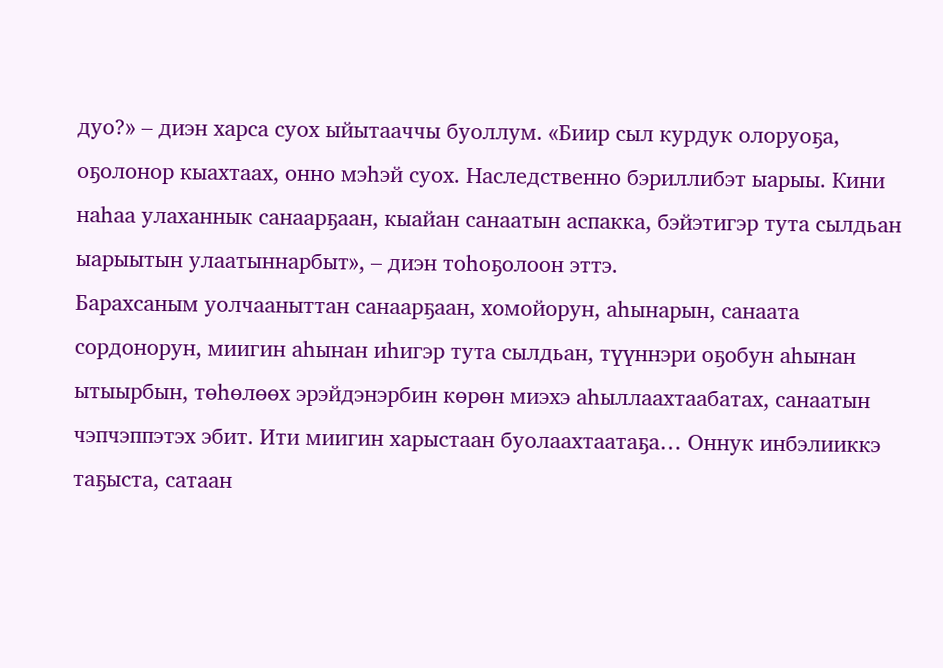дуо?» – диэн харса суох ыйытааччы буоллум. «Биир сыл курдук олоруоҕа, оҕолонор кыахтаах, онно мэһэй суох. Наследственно бэриллибэт ыарыы. Кини наһаа улаханнык санаарҕаан, кыайан санаатын аспакка, бэйэтигэр тута сылдьан ыарыытын улаатыннарбыт», – диэн тоһоҕолоон эттэ.
Барахсаным уолчааныттан санаарҕаан, хомойорун, аһынарын, санаата сордонорун, миигин аһынан иһигэр тута сылдьан, түүннэри оҕобун аһынан ытыырбын, төһөлөөх эрэйдэнэрбин көрөн миэхэ аһыллаахтаабатах, санаатын чэпчэппэтэх эбит. Ити миигин харыстаан буолаахтаатаҕа… Оннук инбэлииккэ таҕыста, сатаан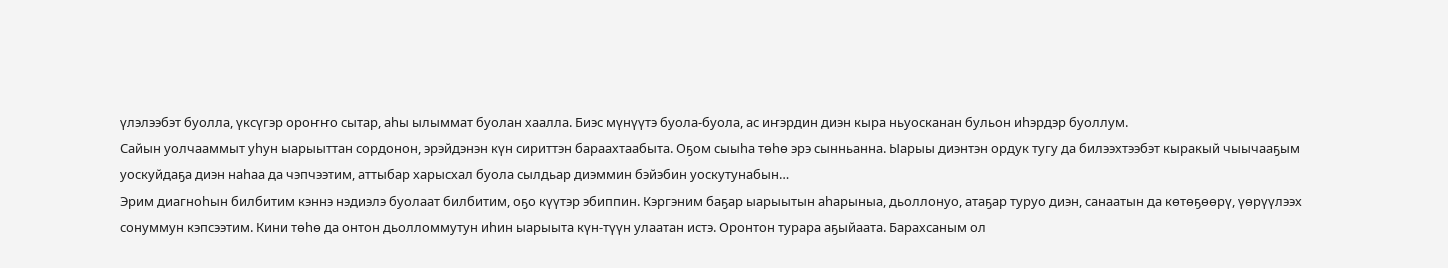үлэлээбэт буолла, үксүгэр ороҥҥо сытар, аһы ылыммат буолан хаалла. Биэс мүнүүтэ буола-буола, ас иҥэрдин диэн кыра ньуосканан бульон иһэрдэр буоллум.
Сайын уолчааммыт уһун ыарыыттан сордонон, эрэйдэнэн күн сириттэн бараахтаабыта. Оҕом сыыһа төһө эрэ сынньанна. Ыарыы диэнтэн ордук тугу да билээхтээбэт кыракый чыычааҕым уоскуйдаҕа диэн наһаа да чэпчээтим, аттыбар харысхал буола сылдьар диэммин бэйэбин уоскутунабын…
Эрим диагноһын билбитим кэннэ нэдиэлэ буолаат билбитим, оҕо күүтэр эбиппин. Кэргэним баҕар ыарыытын аһарыныа, дьоллонуо, атаҕар туруо диэн, санаатын да көтөҕөөрү, үөрүүлээх сонуммун кэпсээтим. Кини төһө да онтон дьолломмутун иһин ыарыыта күн-түүн улаатан истэ. Оронтон турара аҕыйаата. Барахсаным ол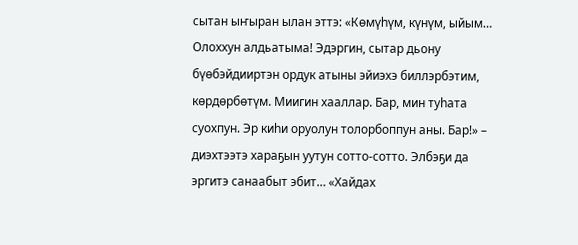сытан ыҥыран ылан эттэ: «Көмүһүм, күнүм, ыйым… Олоххун алдьатыма! Эдэргин, сытар дьону бүөбэйдииртэн ордук атыны эйиэхэ биллэрбэтим, көрдөрбөтүм. Миигин хааллар. Бар, мин туһата суохпун. Эр киһи оруолун толорбоппун аны. Бар!» – диэхтээтэ хараҕын уутун сотто-сотто. Элбэҕи да эргитэ санаабыт эбит… «Хайдах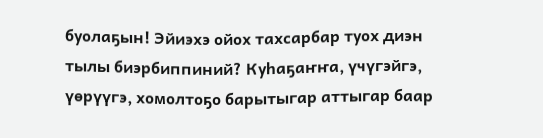буолаҕын! Эйиэхэ ойох тахсарбар туох диэн тылы биэрбиппиний? Куһаҕаҥҥа, үчүгэйгэ, үөрүүгэ, хомолтоҕо барытыгар аттыгар баар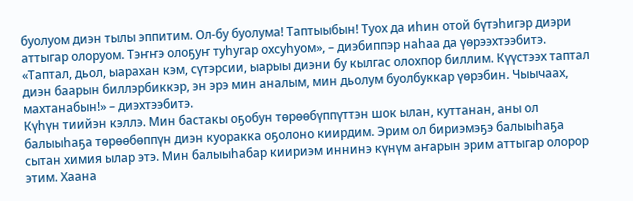буолуом диэн тылы эппитим. Ол-бу буолума! Таптыыбын! Туох да иһин отой бүтэһигэр диэри аттыгар олоруом. Тэҥҥэ олоҕуҥ туһугар охсуһуом», – диэбиппэр наһаа да үөрээхтээбитэ. «Таптал, дьол, ыарахан кэм, сүтэрсии, ыарыы диэни бу кылгас олохпор биллим. Күүстээх таптал диэн баарын биллэрбиккэр, эн эрэ мин аналым, мин дьолум буолбуккар үөрэбин. Чыычаах, махтанабын!» – диэхтээбитэ.
Күһүн тиийэн кэллэ. Мин бастакы оҕобун төрөөбүппүттэн шок ылан, куттанан, аны ол балыыһаҕа төрөөбөппүн диэн куоракка оҕолоно киирдим. Эрим ол бириэмэҕэ балыыһаҕа сытан химия ылар этэ. Мин балыыһабар киириэм иннинэ күнүм аҥарын эрим аттыгар олорор этим. Хаана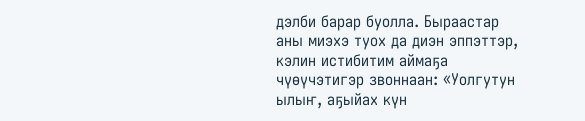дэлби барар буолла. Быраастар аны миэхэ туох да диэн эппэттэр, кэлин истибитим аймаҕа чүөүчэтигэр звоннаан: «Уолгутун ылыҥ, аҕыйах күн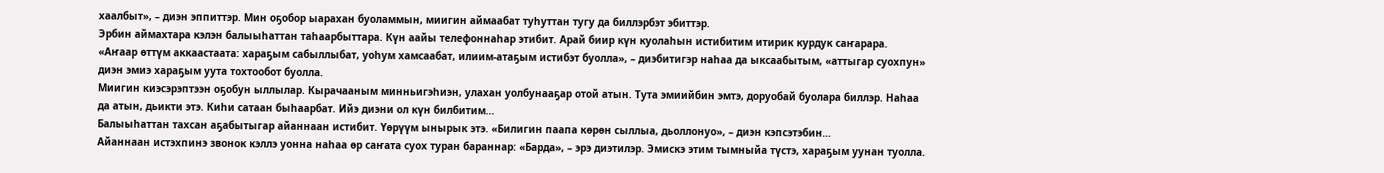хаалбыт», – диэн эппиттэр. Мин оҕобор ыарахан буоламмын, миигин аймаабат туһуттан тугу да биллэрбэт эбиттэр.
Эрбин аймахтара кэлэн балыыһаттан таһаарбыттара. Күн аайы телефоннаһар этибит. Арай биир күн куолаһын истибитим итирик курдук саҥарара. «Аҥаар өттүм аккаастаата: хараҕым сабыллыбат, уоһум хамсаабат, илиим-атаҕым истибэт буолла», – диэбитигэр наһаа да ыксаабытым, «аттыгар суохпун» диэн эмиэ хараҕым уута тохтообот буолла.
Миигин киэсэрэптээн оҕобун ыллылар. Кырачааным минньигэһиэн, улахан уолбунааҕар отой атын. Тута эмиийбин эмтэ, доруобай буолара биллэр. Наһаа да атын, дьикти этэ. Киһи сатаан быһаарбат. Ийэ диэни ол күн билбитим…
Балыыһаттан тахсан аҕабытыгар айаннаан истибит. Үөрүүм ынырык этэ. «Билигин паапа көрөн сыллыа, дьоллонуо», – диэн кэпсэтэбин…
Айаннаан истэхпинэ звонок кэллэ уонна наһаа өр саҥата суох туран бараннар: «Барда», – эрэ диэтилэр. Эмискэ этим тымныйа түстэ, хараҕым уунан туолла.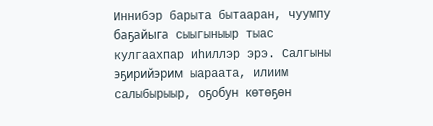Иннибэр барыта бытааран, чуумпу баҕайыга сыыгыныыр тыас кулгаахпар иһиллэр эрэ. Салгыны эҕирийэрим ыараата, илиим салыбырыыр, оҕобун көтөҕөн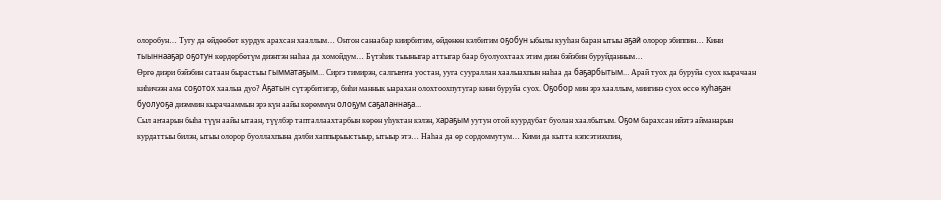олоробун… Тугу да өйдөөбөт курдук арахсан хааллым… Онтон санаабар киирбитим, өйдөнөн кэлбитим оҕобун ыбылы кууһан баран ытыы аҕай олорор эбиппин… Кини тыыннааҕар оҕотун көрдөрбөтүм диэнтэн наһаа да хомойдум… Бүтэһик тыыныгар аттыгар баар буолуохтаах этим диэн бэйэбин буруйданным…
Өргө диэри бэйэбин сатаан бырастыы гымматаҕым… Сиргэ тимирэн, салгыҥҥа уостан, ууга суураллан хаалыахпын наһаа да баҕарбытым… Арай туох да буруйа суох кырачаан киһичээн ама соҕотох хаалыа дуо? Аҕатын сүтэрбитигэр, биһи маннык ыарахан олохтоохпутугар кини буруйа суох. Оҕобор мин эрэ хааллым, миигинэ суох өссө куһаҕан буолуоҕа диэммин кырачааммын эрэ күн аайы көрөммүн олоҕум саҕаланнаҕа…
Сыл аҥаарын быһа түүн аайы ытаан, түүлбэр тапталлаахтарбын көрөн уһуктан кэлэн, хараҕым уутун отой куурдубат буолан хаалбытым. Оҕом барахсан ийэтэ айманарын курдаттыы билэн, ытыы олорор буоллахпына дэлби хаппырыыстыыр, ытыыр этэ… Наһаа да өр сордоммутум… Кими да кытта кэпсэтиэхпин,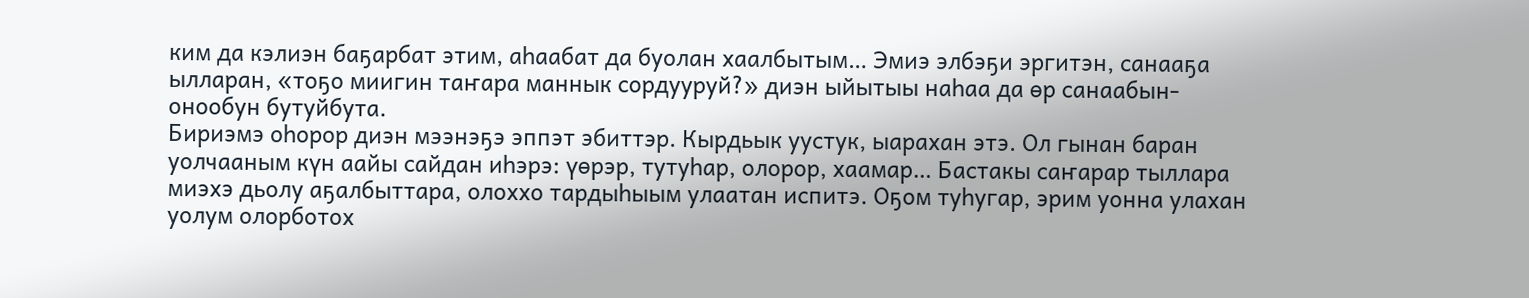ким да кэлиэн баҕарбат этим, аһаабат да буолан хаалбытым… Эмиэ элбэҕи эргитэн, санааҕа ылларан, «тоҕо миигин таҥара маннык сордууруй?» диэн ыйытыы наһаа да өр санаабын-онообун бутуйбута.
Бириэмэ оһорор диэн мээнэҕэ эппэт эбиттэр. Кырдьык уустук, ыарахан этэ. Ол гынан баран уолчааным күн аайы сайдан иһэрэ: үөрэр, тутуһар, олорор, хаамар… Бастакы саҥарар тыллара миэхэ дьолу аҕалбыттара, олоххо тардыһыым улаатан испитэ. Оҕом туһугар, эрим уонна улахан уолум олорботох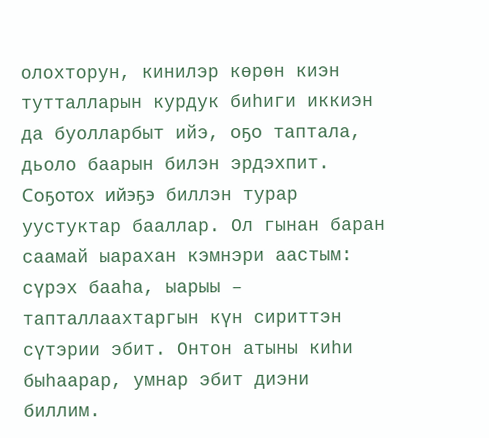олохторун, кинилэр көрөн киэн тутталларын курдук биһиги иккиэн да буолларбыт ийэ, оҕо таптала, дьоло баарын билэн эрдэхпит.
Соҕотох ийэҕэ биллэн турар уустуктар бааллар. Ол гынан баран саамай ыарахан кэмнэри аастым: сүрэх бааһа, ыарыы – тапталлаахтаргын күн сириттэн сүтэрии эбит. Онтон атыны киһи быһаарар, умнар эбит диэни биллим.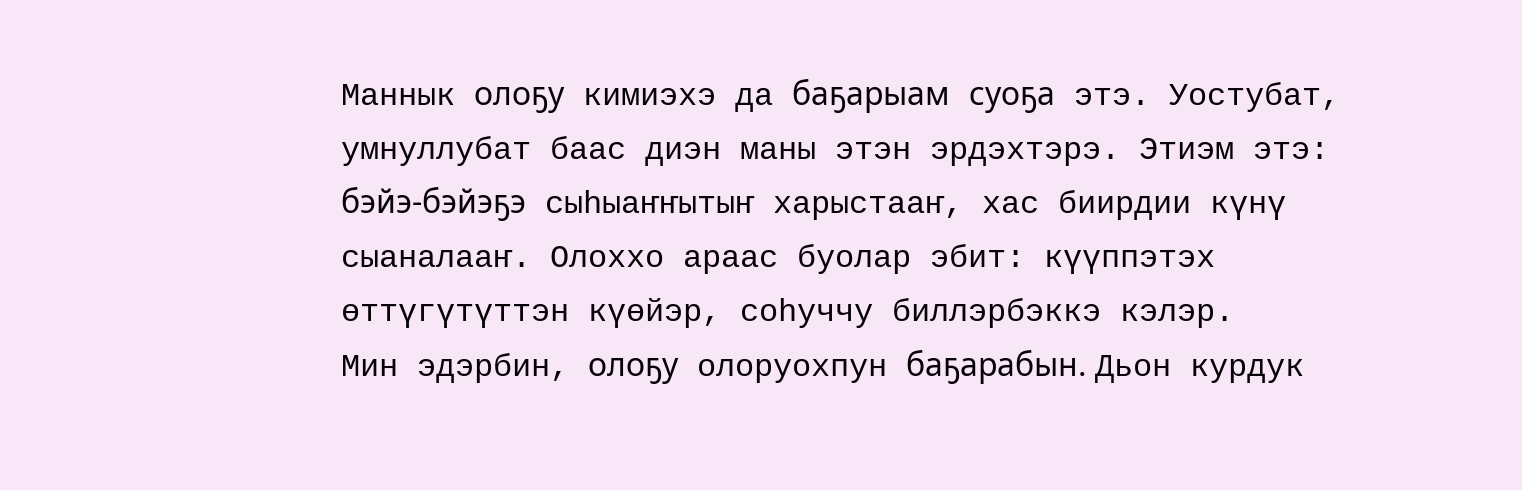Маннык олоҕу кимиэхэ да баҕарыам суоҕа этэ. Уостубат, умнуллубат баас диэн маны этэн эрдэхтэрэ. Этиэм этэ: бэйэ-бэйэҕэ сыһыаҥҥытыҥ харыстааҥ, хас биирдии күнү сыаналааҥ. Олоххо араас буолар эбит: күүппэтэх өттүгүтүттэн күөйэр, соһуччу биллэрбэккэ кэлэр.
Мин эдэрбин, олоҕу олоруохпун баҕарабын. Дьон курдук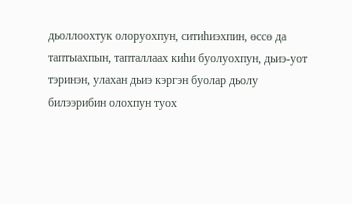дьоллоохтук олоруохпун, ситиһиэхпин, өссө да таптыахпын, тапталлаах киһи буолуохпун, дьиэ-уот тэринэн, улахан дьиэ кэргэн буолар дьолу билээрибин олохпун туох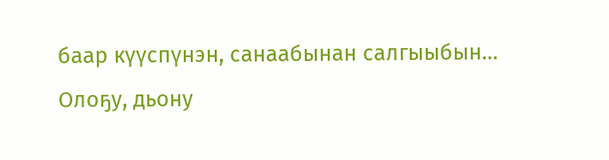баар күүспүнэн, санаабынан салгыыбын…
Олоҕу, дьону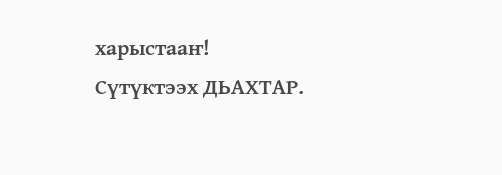харыстааҥ!
Сүтүктээх ДЬАХТАР.